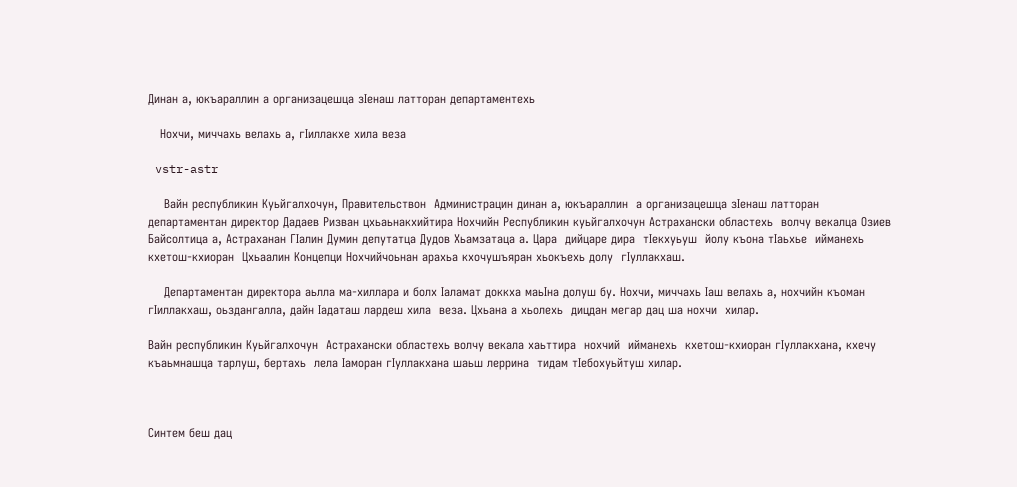Динан а, юкъараллин а организацешца зIенаш латторан департаментехь

   Нохчи, миччахь велахь а, гIиллакхе хила веза

 vstr-astr

    Вайн республикин Куьйгалхочун, Правительствон  Администрацин динан а, юкъараллин  а организацешца зIенаш латторан  департаментан директор Дадаев Ризван цхьаьнакхийтира Нохчийн Республикин куьйгалхочун Астрахански областехь  волчу векалца Озиев Байсолтица а, Астраханан ГIалин Думин депутатца Дудов Хьамзатаца а. Цара  дийцаре дира  тIекхуьуш  йолу къона тIаьхье  ийманехь кхетош-кхиоран  Цхьаалин Концепци Нохчийчоьнан арахьа кхочушъяран хьокъехь долу  гIуллакхаш.

    Департаментан директора аьлла ма-хиллара и болх Iаламат доккха маьIна долуш бу. Нохчи, миччахь Iаш велахь а, нохчийн къоман гIиллакхаш, оьздангалла, дайн Iадаташ лардеш хила  веза. Цхьана а хьолехь  дицдан мегар дац ша нохчи  хилар.

Вайн республикин Куьйгалхочун  Астрахански областехь волчу векала хаьттира  нохчий  ийманехь  кхетош-кхиоран гIуллакхана, кхечу къаьмнашца тарлуш, бертахь  лела Iаморан гIуллакхана шаьш леррина  тидам тIебохуьйтуш хилар.



Синтем беш дац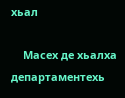хьал

    Масех де хьалха департаментехь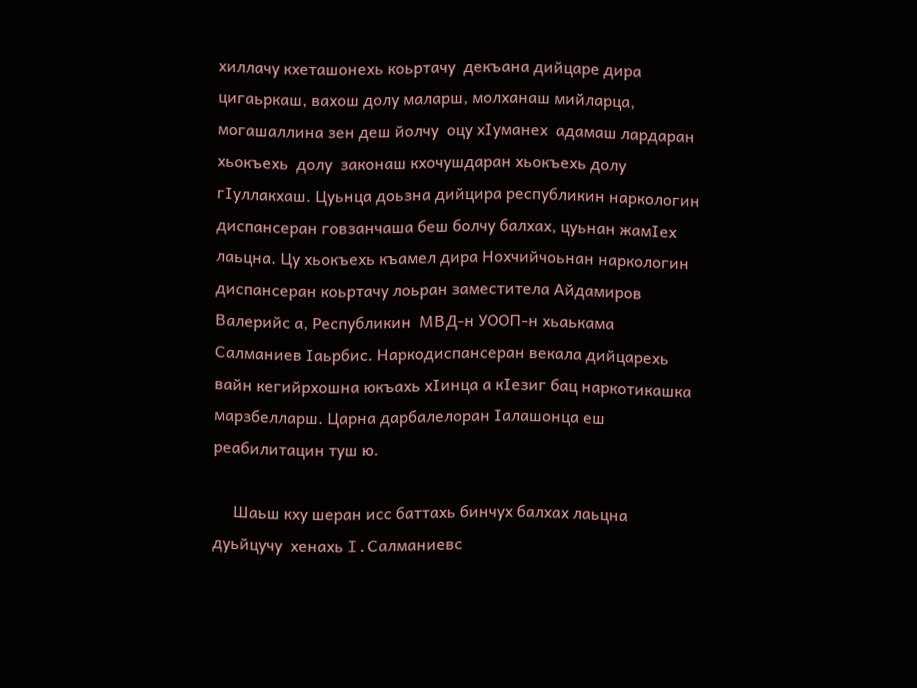хиллачу кхеташонехь коьртачу  декъана дийцаре дира  цигаьркаш, вахош долу маларш, молханаш мийларца, могашаллина зен деш йолчу  оцу хIуманех  адамаш лардаран хьокъехь  долу  законаш кхочушдаран хьокъехь долу  гIуллакхаш. Цуьнца доьзна дийцира республикин наркологин диспансеран говзанчаша беш болчу балхах, цуьнан жамIех лаьцна. Цу хьокъехь къамел дира Нохчийчоьнан наркологин диспансеран коьртачу лоьран заместитела Айдамиров Валерийс а, Республикин  МВД-н УООП-н хьаькама Салманиев Iаьрбис. Наркодиспансеран векала дийцарехь вайн кегийрхошна юкъахь хIинца а кIезиг бац наркотикашка марзбелларш. Царна дарбалелоран Iалашонца еш реабилитацин туш ю.

     Шаьш кху шеран исс баттахь бинчух балхах лаьцна дуьйцучу  хенахь I.Салманиевс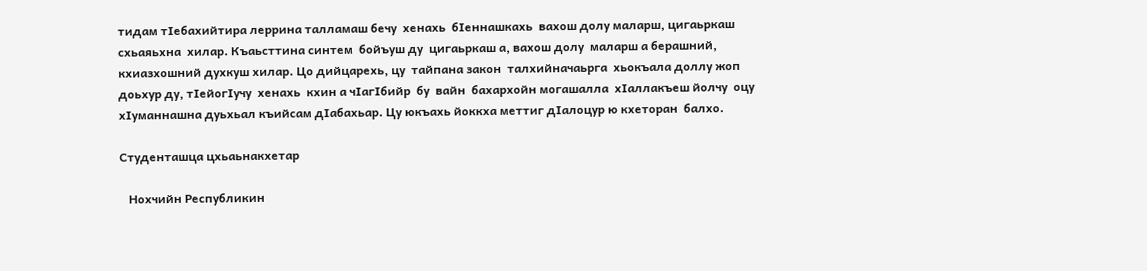тидам тIебахийтира леррина талламаш бечу  хенахь  бIеннашкахь  вахош долу маларш, цигаьркаш схьаяьхна  хилар. Къаьсттина синтем  бойъуш ду  цигаьркаш а, вахош долу  маларш а берашний, кхиазхошний духкуш хилар. Цо дийцарехь, цу  тайпана закон  талхийначаьрга  хьокъала доллу жоп  доьхур ду, тIейогIучу  хенахь  кхин а чIагIбийр  бу  вайн  бахархойн могашалла  хIаллакъеш йолчу  оцу хIуманнашна дуьхьал къийсам дIабахьар. Цу юкъахь йоккха меттиг дIалоцур ю кхеторан  балхо.

Студенташца цхьаьнакхетар

   Нохчийн Республикин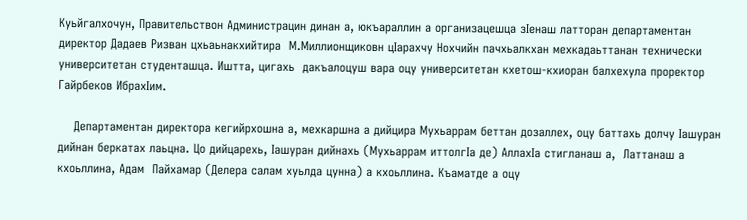Куьйгалхочун, Правительствон Администрацин динан а, юкъараллин а организацешца зIенаш латторан департаментан директор Дадаев Ризван цхьаьнакхийтира  М.Миллионщиковн цIарахчу Нохчийн пачхьалкхан мехкадаьттанан технически университетан студенташца. Иштта, цигахь  дакъалоцуш вара оцу университетан кхетош-кхиоран балхехула проректор Гайрбеков ИбрахIим.

    Департаментан директора кегийрхошна а, мехкаршна а дийцира Мухьаррам беттан дозаллех, оцу баттахь долчу Iашуран дийнан беркатах лаьцна. Цо дийцарехь, Iашуран дийнахь (Мухьаррам иттолгIа де) АллахIа стигланаш а,  Латтанаш а кхоьллина, Адам  Пайхамар (Делера салам хуьлда цунна) а кхоьллина. Къаматде а оцу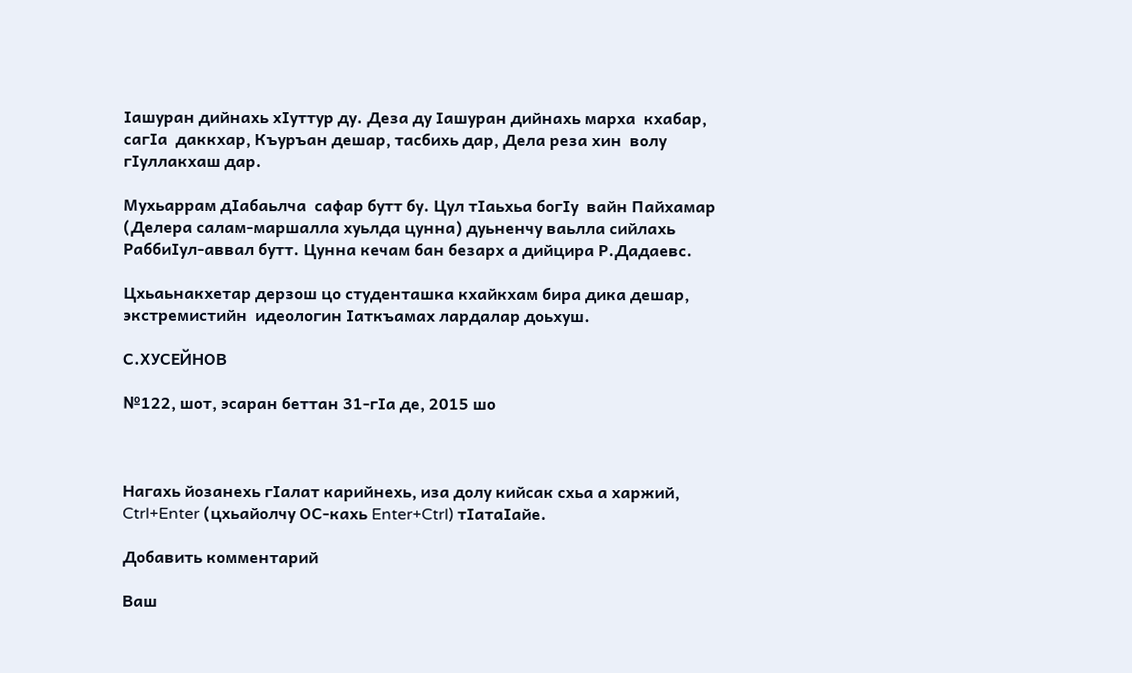Iашуран дийнахь хIуттур ду. Деза ду Iашуран дийнахь марха  кхабар, сагIа  даккхар, Къуръан дешар, тасбихь дар, Дела реза хин  волу  гIуллакхаш дар.

Мухьаррам дIабаьлча  сафар бутт бу. Цул тIаьхьа богIу  вайн Пайхамар  (Делера салам-маршалла хуьлда цунна) дуьненчу ваьлла сийлахь  РаббиIул-аввал бутт. Цунна кечам бан безарх а дийцира Р.Дадаевс.

Цхьаьнакхетар дерзош цо студенташка кхайкхам бира дика дешар, экстремистийн  идеологин Iаткъамах лардалар доьхуш.

С.ХУСЕЙНОВ

№122, шот, эсаран беттан 31-гIа де, 2015 шо



Нагахь йозанехь гIалат карийнехь, иза долу кийсак схьа а харжий, Ctrl+Enter (цхьайолчу ОС-кахь Enter+Ctrl) тIатаIайе.

Добавить комментарий

Ваш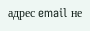адрес email не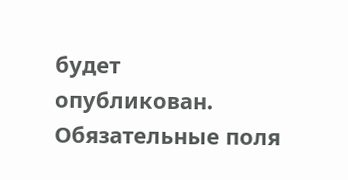будет опубликован. Обязательные поля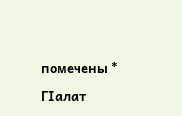помечены *

ГIалат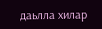даьлла хилар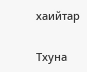хаийтар

Тхуна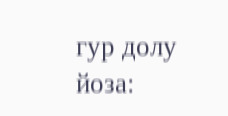гур долу йоза: